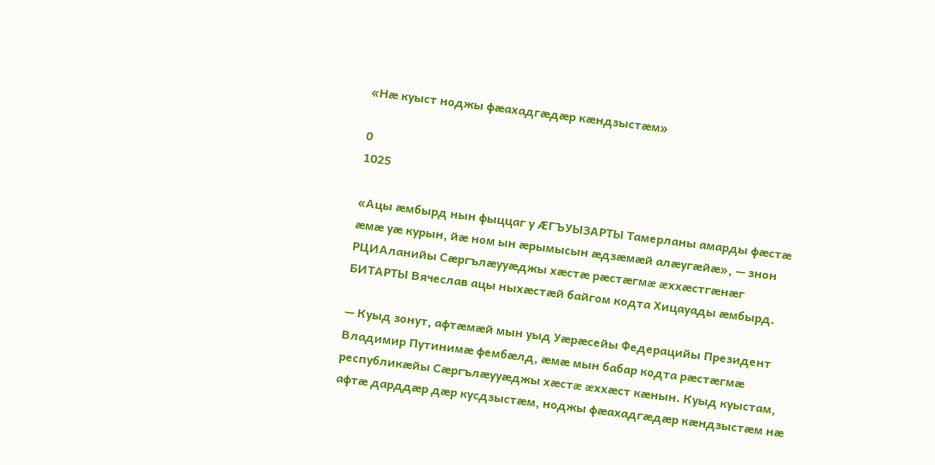«Нæ куыст ноджы фæахадгæдæр кæндзыстæм»

0
1025

«Ацы æмбырд нын фыццаг у ÆГЪУЫЗАРТЫ Тамерланы амарды фæстæ æмæ уæ курын, йæ ном ын æрымысын æдзæмæй алæугæйæ», — знон РЦИАланийы Сæргълæууæджы хæстæ рæстæгмæ æххæстгæнæг БИТАРТЫ Вячеслав ацы ныхæстæй байгом кодта Хицауады æмбырд.

— Куыд зонут, афтæмæй мын уыд Уæрæсейы Федерацийы Президент Владимир Путинимæ фембæлд, æмæ мын бабар кодта рæстæгмæ республикæйы Сæргълæууæджы хæстæ æххæст кæнын. Куыд куыстам, афтæ дарддæр дæр кусдзыстæм, ноджы фæахадгæдæр кæндзыстæм нæ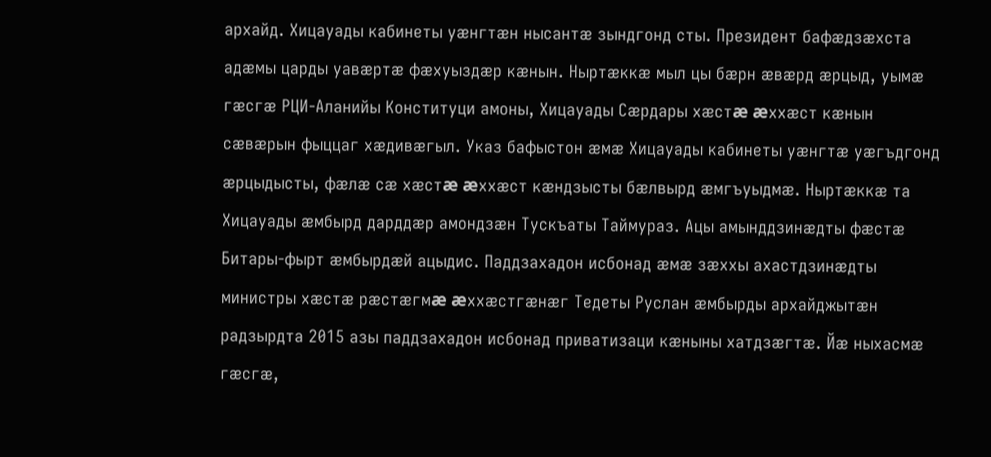архайд. Хицауады кабинеты уæнгтæн нысантæ зындгонд сты. Президент бафæдзæхста адæмы царды уавæртæ фæхуыздæр кæнын. Ныртæккæ мыл цы бæрн æвæрд æрцыд, уымæ гæсгæ РЦИ-Аланийы Конституци амоны, Хицауады Сæрдары хæстæ æххæст кæнын сæвæрын фыццаг хæдивæгыл. Указ бафыстон æмæ Хицауады кабинеты уæнгтæ уæгъдгонд æрцыдысты, фæлæ сæ хæстæ æххæст кæндзысты бæлвырд æмгъуыдмæ. Ныртæккæ та Хицауады æмбырд дарддæр амондзæн Тускъаты Таймураз. Ацы амынддзинæдты фæстæ Битары-фырт æмбырдæй ацыдис. Паддзахадон исбонад æмæ зæххы ахастдзинæдты министры хæстæ рæстæгмæ æххæстгæнæг Тедеты Руслан æмбырды архайджытæн радзырдта 2015 азы паддзахадон исбонад приватизаци кæныны хатдзæгтæ. Йæ ныхасмæ гæсгæ,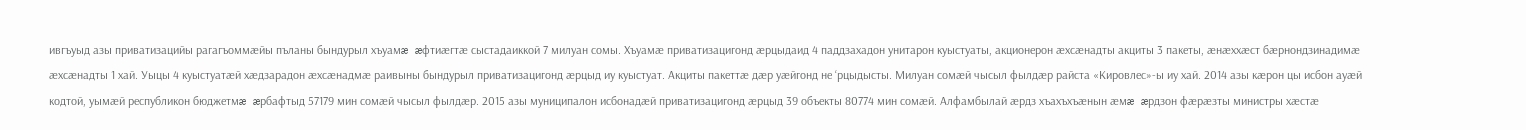ивгъуыд азы приватизацийы рагагъоммæйы пъланы бындурыл хъуамæ æфтиæгтæ сыстадаиккой 7 милуан сомы. Хъуамæ приватизацигонд æрцыдаид 4 паддзахадон унитарон куыстуаты, акционерон æхсæнадты акциты 3 пакеты, æнæххæст бæрнондзинадимæ æхсæнадты 1 хай. Уыцы 4 куыстуатæй хæдзарадон æхсæнадмæ раивыны бындурыл приватизацигонд æрцыд иу куыстуат. Акциты пакеттæ дæр уæйгонд не ‘рцыдысты. Милуан сомæй чысыл фылдæр райста «Кировлес»-ы иу хай. 2014 азы кæрон цы исбон ауæй кодтой, уымæй республикон бюджетмæ æрбафтыд 57179 мин сомæй чысыл фылдæр. 2015 азы муниципалон исбонадæй приватизацигонд æрцыд 39 объекты 80774 мин сомæй. Алфамбылай æрдз хъахъхъæнын æмæ æрдзон фæрæзты министры хæстæ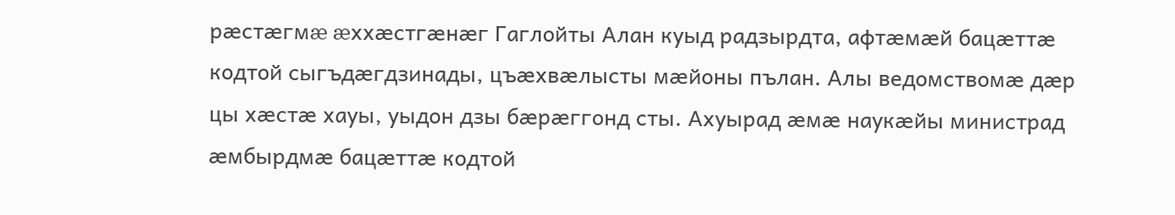рæстæгмæ æххæстгæнæг Гаглойты Алан куыд радзырдта, афтæмæй бацæттæ кодтой сыгъдæгдзинады, цъæхвæлысты мæйоны пълан. Алы ведомствомæ дæр цы хæстæ хауы, уыдон дзы бæрæггонд сты. Ахуырад æмæ наукæйы министрад æмбырдмæ бацæттæ кодтой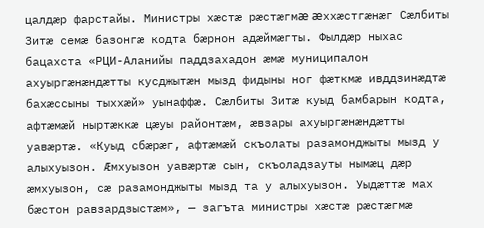цалдæр фарстайы. Министры хæстæ рæстæгмæ æххæстгæнæг Сæлбиты Зитæ семæ базонгæ кодта бæрнон адæймæгты. Фылдæр ныхас бацахста «РЦИ-Аланийы паддзахадон æмæ муниципалон ахуыргæнæндæтты кусджытæн мызд фидыны ног фæткмæ ивддзинæдтæ бахæссыны тыххæй» уынаффæ. Сæлбиты Зитæ куыд бамбарын кодта, афтæмæй ныртæккæ цæуы районтæм, æвзары ахуыргæнæндæтты уавæртæ. «Куыд сбæрæг, афтæмæй скъолаты разамонджыты мызд у алыхуызон. Æмхуызон уавæртæ сын, скъоладзауты нымæц дæр æмхуызон, сæ разамонджыты мызд та у алыхуызон. Уыдæттæ мах бæстон равзардзыстæм», — загъта министры хæстæ рæстæгмæ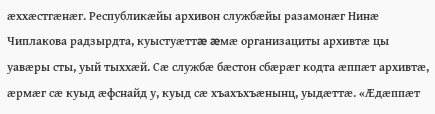æххæстгæнæг. Республикæйы архивон службæйы разамонæг Нинæ Чиплакова радзырдта, куыстуæттæ æмæ организациты архивтæ цы уавæры сты, уый тыххæй. Сæ службæ бæстон сбæрæг кодта æппæт архивтæ, æрмæг сæ куыд æфснайд у, куыд сæ хъахъхъæнынц, уыдæттæ. «Æдæппæт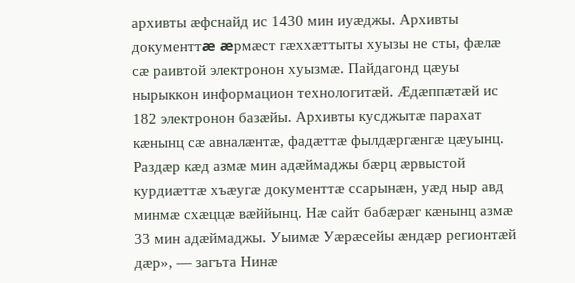архивты æфснайд ис 1430 мин иуæджы. Архивты документтæ æрмæст гæххæттыты хуызы не сты, фæлæ сæ раивтой электронон хуызмæ. Пайдагонд цæуы нырыккон информацион технологитæй. Æдæппæтæй ис 182 электронон базæйы. Архивты кусджытæ парахат кæнынц сæ авналæнтæ, фадæттæ фылдæргæнгæ цæуынц. Раздæр кæд азмæ мин адæймаджы бæрц æрвыстой курдиæттæ хъæугæ документтæ ссарынæн, уæд ныр авд минмæ схæццæ вæййынц. Нæ сайт бабæрæг кæнынц азмæ 33 мин адæймаджы. Уыимæ Уæрæсейы æндæр регионтæй дæр», — загъта Нинæ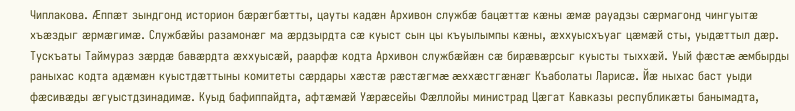Чиплакова. Æппæт зындгонд историон бæрæгбæтты, цауты кадæн Архивон службæ бацæттæ кæны æмæ рауадзы сæрмагонд чингуытæ хъæздыг æрмæгимæ. Службæйы разамонæг ма æрдзырдта сæ куыст сын цы къуылымпы кæны, æххуысхъуаг цæмæй сты, уыдæттыл дæр. Тускъаты Таймураз зæрдæ бавæрдта æххуысæй, раарфæ кодта Архивон службæйæн сæ бирæвæрсыг куысты тыххæй. Уый фæстæ æмбырды раныхас кодта адæмæн куыстдæттыны комитеты сæрдары хæстæ рæстæгмæ æххæстгæнæг Къаболаты Ларисæ. Йæ ныхас баст уыди фæсивæды æгуыстдзинадимæ. Куыд бафиппайдта, афтæмæй Уæрæсейы Фæллойы министрад Цæгат Кавказы республикæты банымадта,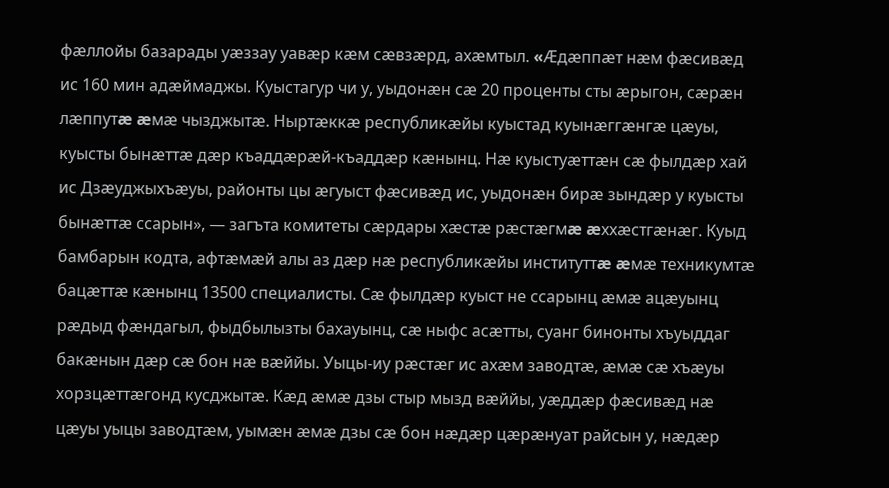фæллойы базарады уæззау уавæр кæм сæвзæрд, ахæмтыл. «Æдæппæт нæм фæсивæд ис 160 мин адæймаджы. Куыстагур чи у, уыдонæн сæ 20 проценты сты æрыгон, сæрæн лæппутæ æмæ чызджытæ. Ныртæккæ республикæйы куыстад куынæггæнгæ цæуы, куысты бынæттæ дæр къаддæрæй-къаддæр кæнынц. Нæ куыстуæттæн сæ фылдæр хай ис Дзæуджыхъæуы, районты цы æгуыст фæсивæд ис, уыдонæн бирæ зындæр у куысты бынæттæ ссарын», — загъта комитеты сæрдары хæстæ рæстæгмæ æххæстгæнæг. Куыд бамбарын кодта, афтæмæй алы аз дæр нæ республикæйы институттæ æмæ техникумтæ бацæттæ кæнынц 13500 специалисты. Сæ фылдæр куыст не ссарынц æмæ ацæуынц рæдыд фæндагыл, фыдбылызты бахауынц, сæ ныфс асæтты, суанг бинонты хъуыддаг бакæнын дæр сæ бон нæ вæййы. Уыцы-иу рæстæг ис ахæм заводтæ, æмæ сæ хъæуы хорзцæттæгонд кусджытæ. Кæд æмæ дзы стыр мызд вæййы, уæддæр фæсивæд нæ цæуы уыцы заводтæм, уымæн æмæ дзы сæ бон нæдæр цæрæнуат райсын у, нæдæр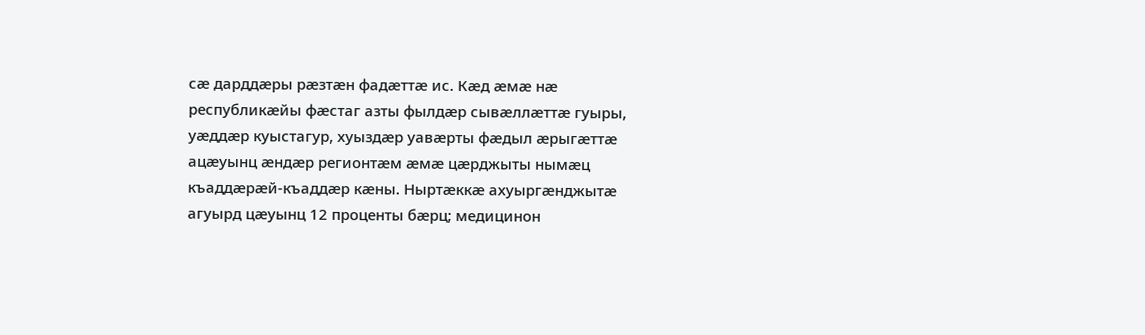сæ дарддæры рæзтæн фадæттæ ис. Кæд æмæ нæ республикæйы фæстаг азты фылдæр сывæллæттæ гуыры, уæддæр куыстагур, хуыздæр уавæрты фæдыл æрыгæттæ ацæуынц æндæр регионтæм æмæ цæрджыты нымæц къаддæрæй-къаддæр кæны. Ныртæккæ ахуыргæнджытæ агуырд цæуынц 12 проценты бæрц; медицинон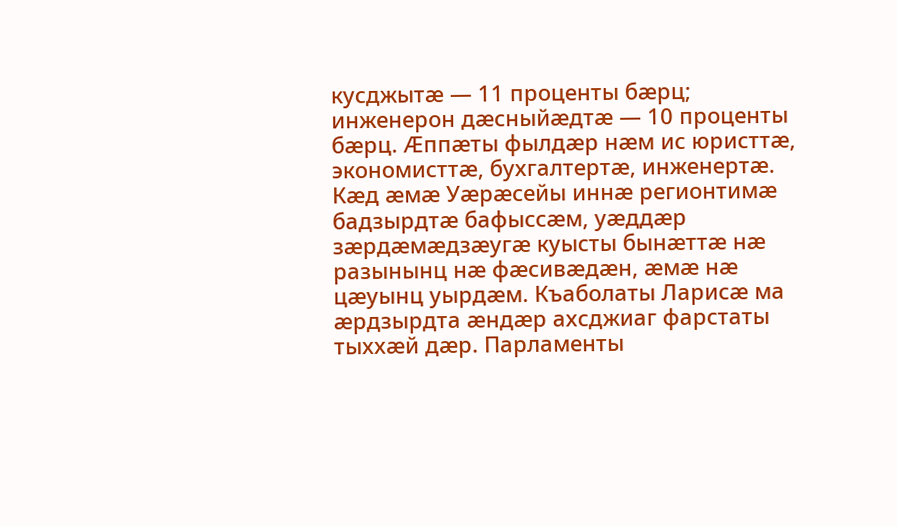кусджытæ — 11 проценты бæрц; инженерон дæсныйæдтæ — 10 проценты бæрц. Æппæты фылдæр нæм ис юристтæ, экономисттæ, бухгалтертæ, инженертæ. Кæд æмæ Уæрæсейы иннæ регионтимæ бадзырдтæ бафыссæм, уæддæр зæрдæмæдзæугæ куысты бынæттæ нæ разынынц нæ фæсивæдæн, æмæ нæ цæуынц уырдæм. Къаболаты Ларисæ ма æрдзырдта æндæр ахсджиаг фарстаты тыххæй дæр. Парламенты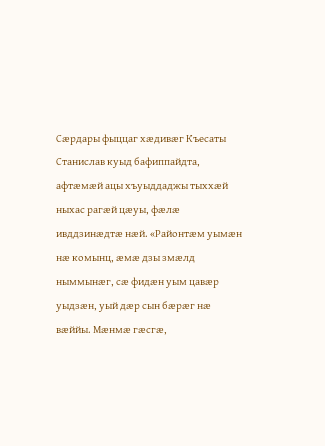Сæрдары фыццаг хæдивæг Къесаты Станислав куыд бафиппайдта, афтæмæй ацы хъуыддаджы тыххæй ныхас рагæй цæуы, фæлæ ивддзинæдтæ нæй. «Районтæм уымæн нæ комынц, æмæ дзы змæлд ныммынæг, сæ фидæн уым цавæр уыдзæн, уый дæр сын бæрæг нæ вæййы. Мæнмæ гæсгæ,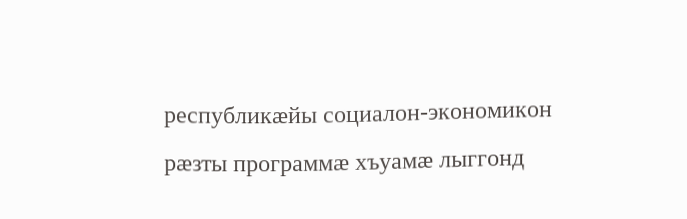республикæйы социалон-экономикон рæзты программæ хъуамæ лыггонд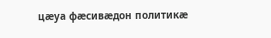цæуа фæсивæдон политикæ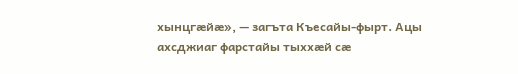хынцгæйæ», — загъта Къесайы-фырт. Ацы ахсджиаг фарстайы тыххæй сæ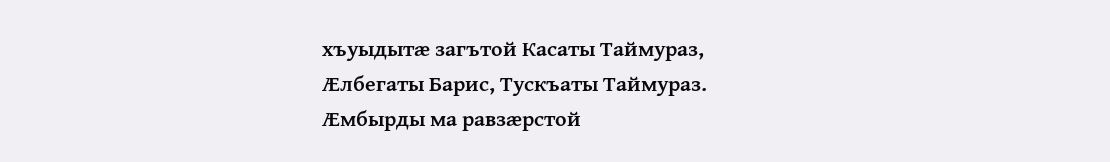хъуыдытæ загътой Касаты Таймураз, Æлбегаты Барис, Тускъаты Таймураз. Æмбырды ма равзæрстой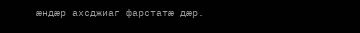æндæр ахсджиаг фарстатæ дæр.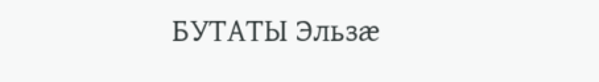БУТАТЫ Эльзæ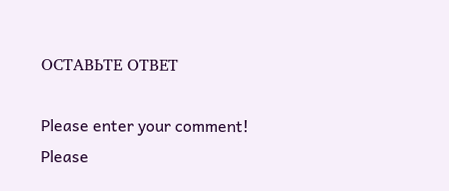ОСТАВЬТЕ ОТВЕТ

Please enter your comment!
Please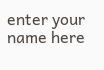enter your name here